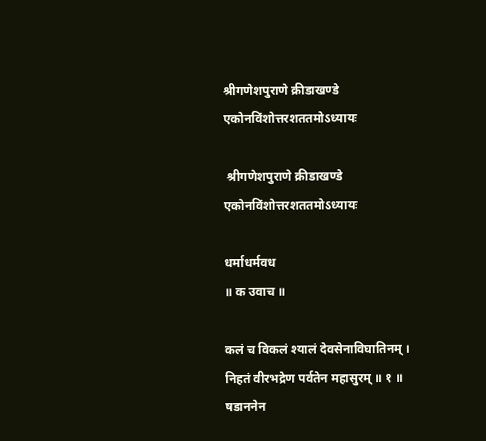श्रीगणेशपुराणे क्रीडाखण्डे एकोनविंशोत्तरशततमोऽध्यायः

 श्रीगणेशपुराणे क्रीडाखण्डे एकोनविंशोत्तरशततमोऽध्यायः

धर्माधर्मवध
॥ क उवाच ॥

कलं च विकलं श्यालं देवसेनाविघातिनम् ।
निहतं वीरभद्रेण पर्वतेन महासुरम् ॥ १ ॥
षडाननेन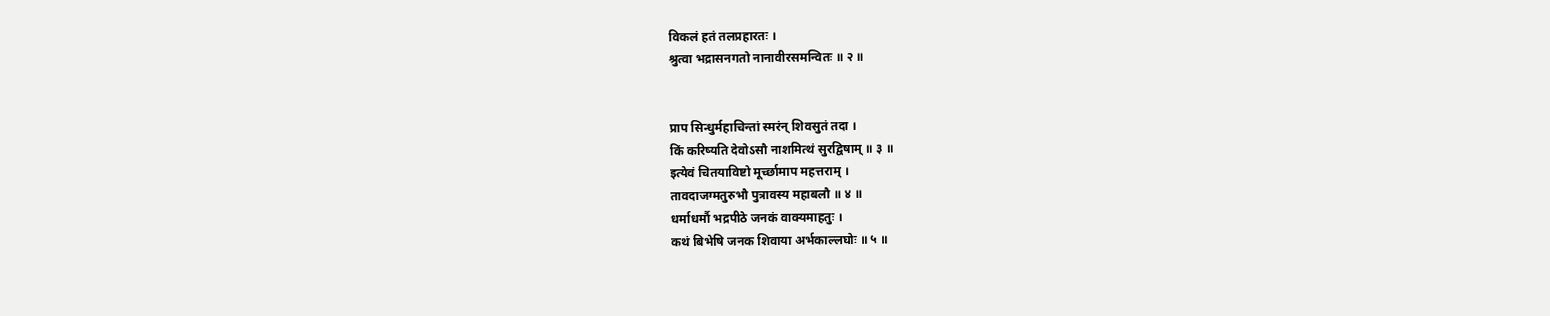विकलं हतं तलप्रहारतः ।
श्रुत्वा भद्रासनगतो नानावीरसमन्वितः ॥ २ ॥


प्राप सिन्धुर्महाचिन्तां स्मरंन् शिवसुतं तदा ।
किं करिष्यति देवोऽसौ नाशमित्थं सुरद्विषाम् ॥ ३ ॥
इत्येवं चितयाविष्टो मूर्च्छामाप महत्तराम् ।
तावदाजग्मतुरुभौ पुत्रावस्य महाबलौ ॥ ४ ॥
धर्माधर्मौ भद्रपीठे जनकं वाक्यमाहतुः ।
कथं बिभेषि जनक शिवाया अर्भकाल्लघोः ॥ ५ ॥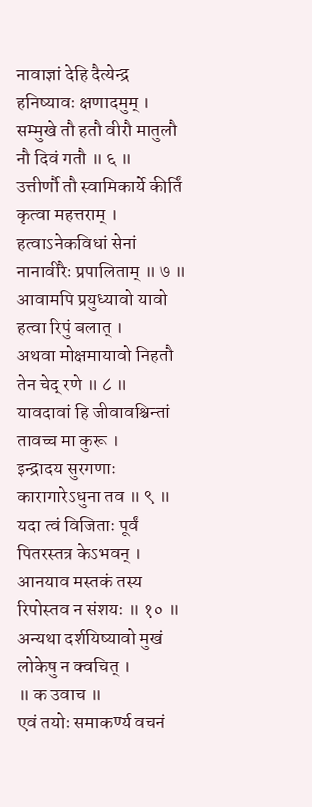नावाज्ञां देहि दैत्येन्द्र हनिष्यावः क्षणादमुम् ।
सम्मुखे तौ हतौ वीरौ मातुलौ नौ दिवं गतौ ॥ ६ ॥
उत्तीर्णौ तौ स्वामिकार्ये कीर्तिं कृत्वा महत्तराम् ।
हत्वाऽनेकविधां सेनां नानावीरैः प्रपालिताम् ॥ ७ ॥
आवामपि प्रयुध्यावो यावो हत्वा रिपुं बलात् ।
अथवा मोक्षमायावो निहतौ तेन चेद् रणे ॥ ८ ॥
यावदावां हि जीवावश्चिन्तां तावच्च मा कुरू ।
इन्द्रादय सुरगणाः कारागारेऽधुना तव ॥ ९ ॥
यदा त्वं विजिताः पूर्वं पितरस्तत्र केऽभवन् ।
आनयाव मस्तकं तस्य रिपोस्तव न संशयः ॥ १० ॥
अन्यथा दर्शयिष्यावो मुखं लोकेषु न क्वचित् ।
॥ क उवाच ॥
एवं तयोः समाकर्ण्य वचनं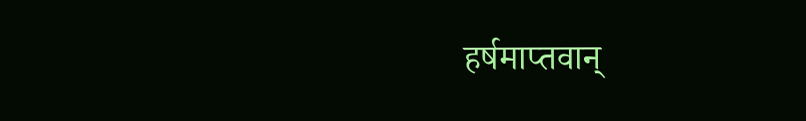हर्षमाप्तवान्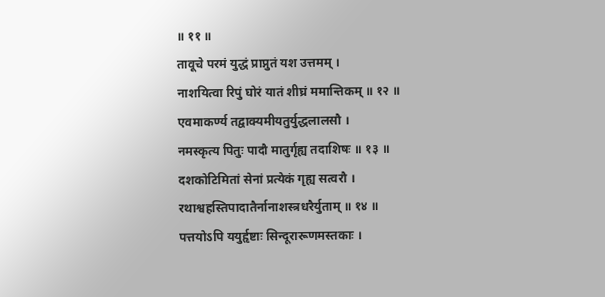॥ ११ ॥
तावूचे परमं युद्धं प्राप्नुतं यश उत्तमम् ।
नाशयित्वा रिपुं घोरं यातं शीघ्रं ममान्तिकम् ॥ १२ ॥
एवमाकर्ण्य तद्वाक्यमीयतुर्युद्धलालसौ ।
नमस्कृत्य पितुः पादौ मातुर्गृह्य तदाशिषः ॥ १३ ॥
दशकोटिमितां सेनां प्रत्येकं गृह्य सत्वरौ ।
रथाश्वहस्तिपादातैर्नानाशस्त्रधरैर्युताम् ॥ १४ ॥
पत्तयोऽपि ययुर्हृष्टाः सिन्दूरारूणमस्तकाः ।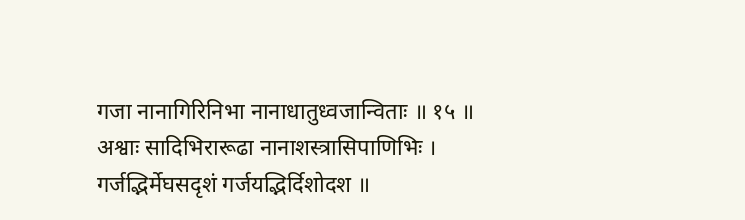गजा नानागिरिनिभा नानाधातुध्वजान्विताः ॥ १५ ॥
अश्वाः सादिभिरारूढा नानाशस्त्रासिपाणिभिः ।
गर्जद्भिर्मेघसदृशं गर्जयद्भिर्दिशोदश ॥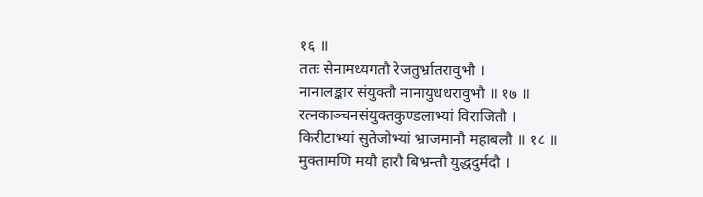१६ ॥
ततः सेनामध्यगतौ रेजतुर्भ्रातरावुभौ ।
नानालङ्कार संयुक्तौ नानायुधधरावुभौ ॥ १७ ॥
रत्नकाञ्चनसंयुक्तकुण्डलाभ्यां विराजितौ ।
किरीटाभ्यां सुतेजोभ्यां भ्राजमानौ महाबलौ ॥ १८ ॥
मुक्तामणि मयौ हारौ बिभ्रन्तौ युद्धदुर्मदौ ।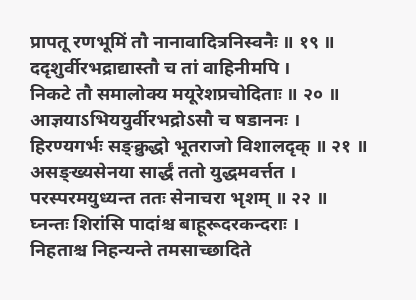प्रापतू रणभूमिं तौ नानावादित्रनिस्वनैः ॥ १९ ॥
ददृशुर्वीरभद्राद्यास्तौ च तां वाहिनीमपि ।
निकटे तौ समालोक्य मयूरेशप्रचोदिताः ॥ २० ॥
आज्ञयाऽभिययुर्वीरभद्रोऽसौ च षडाननः ।
हिरण्यगर्भः सङ्क्रुद्धो भूतराजो विशालदृक् ॥ २१ ॥
असङ्ख्यसेनया सार्द्धं ततो युद्धमवर्त्तत ।
परस्परमयुध्यन्त ततः सेनाचरा भृशम् ॥ २२ ॥
घ्नन्तः शिरांसि पादांश्च बाहूरूदरकन्दराः ।
निहताश्च निहन्यन्ते तमसाच्छादिते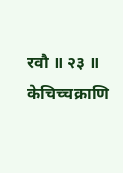रवौ ॥ २३ ॥
केचिच्चक्राणि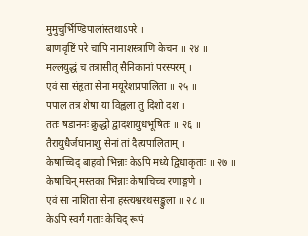मुमुचुर्भिण्डिपालांस्तथाऽपरे ।
बाणवृष्टिं परे चापि नानाशस्त्राणि केचन ॥ २४ ॥
मल्लयुद्धं च तत्रासीत् सैनिकानां परस्परम् ।
एवं सा संहृता सेना मयूरेशप्रपालिता ॥ २५ ॥
पपाल तत्र शेषा या विह्वला तु दिशो दश ।
ततः षडाननः क्रुद्धो द्वादशायुधभूषितः ॥ २६ ॥
तैरायुधैर्जघानाशु सेनां तां दैत्यपालिताम् ।
केषाच्चिद् बाहवो भिन्नाः केऽपि मध्ये द्विधाकृताः ॥ २७ ॥
केषाचिन् मस्तका भिन्नाः केषाचिच्च रणाङ्गणे ।
एवं सा नाशिता सेना हस्त्यश्वरथसङ्कुला ॥ २८ ॥
केऽपि स्वर्गं गताः केचिद् रूपं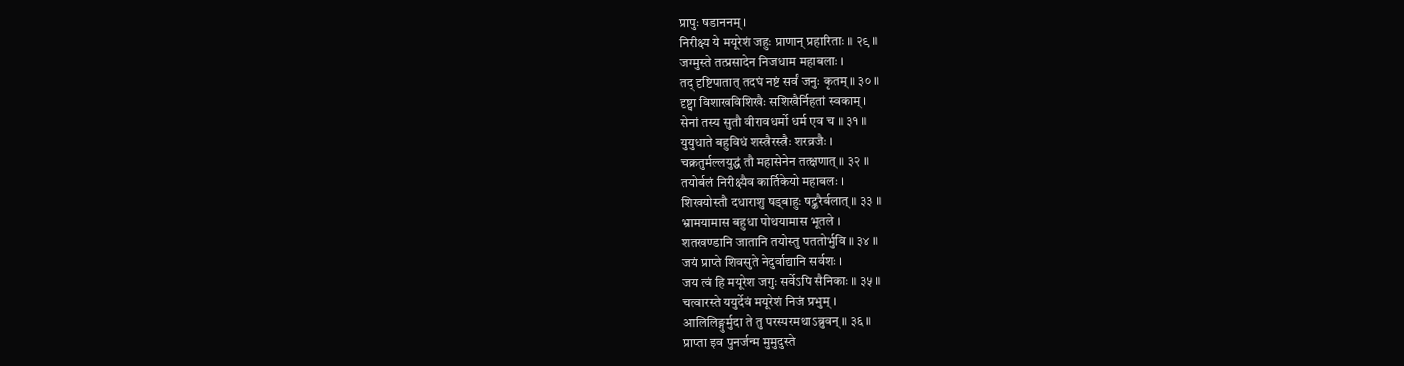प्रापुः षडाननम् ।
निरीक्ष्य ये मयूरेशं जहुः प्राणान् प्रहारिताः ॥ २९ ॥
जग्मुस्ते तत्प्रसादेन निजधाम महाबलाः ।
तद् दृष्टिपातात् तदघं नष्टं सर्वं जनुः कृतम् ॥ ३० ॥
दृष्ट्वा विशाखविशिखैः सशिखैर्निहतां स्वकाम् ।
सेनां तस्य सुतौ वीरावधर्मो धर्म एव च ॥ ३१ ॥
युयुधाते बहुविधं शस्त्रैरस्त्रैः शरव्रजैः ।
चक्रतुर्मल्लयुद्धं तौ महासेनेन तत्क्षणात् ॥ ३२ ॥
तयोर्बलं निरीक्ष्यैव कार्तिकेयो महाबलः ।
शिखयोस्तौ दधाराशु षड्बाहुः षट्करैर्बलात् ॥ ३३ ॥
भ्रामयामास बहुधा पोथयामास भूतले ।
शतखण्डानि जातानि तयोस्तु पततोर्भुवि ॥ ३४ ॥
जयं प्राप्ते शिवसुते नेदुर्वाद्यानि सर्वशः ।
जय त्वं हि मयूरेश जगुः सर्वेऽपि सैनिकाः ॥ ३५ ॥
चत्वारस्ते ययुर्देवं मयूरेशं निजं प्रभुम् ।
आलिलिङ्गुर्मुदा ते तु परस्परमथाऽब्रुवन् ॥ ३६ ॥
प्राप्ता इव पुनर्जन्म मुमुदुस्ते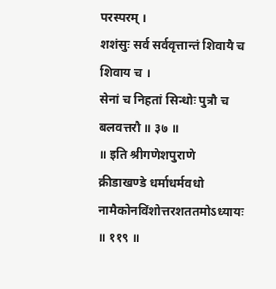परस्परम् ।
शशंसुः सर्व सर्ववृत्तान्तं शिवायै च शिवाय च ।
सेनां च निहतां सिन्धोः पुत्रौ च बलवत्तरौ ॥ ३७ ॥
॥ इति श्रीगणेशपुराणे क्रीडाखण्डे धर्माधर्मवधो नामैकोनविंशोत्तरशततमोऽध्यायः ॥ ११९ ॥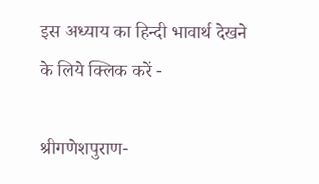इस अध्याय का हिन्दी भावार्थ देखने के लिये क्लिक करें -

श्रीगणेशपुराण-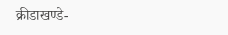क्रीडाखण्डे-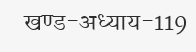खण्ड-अध्याय-119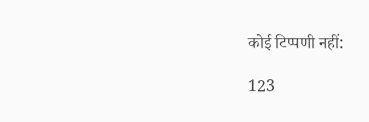कोई टिप्पणी नहीं:

123